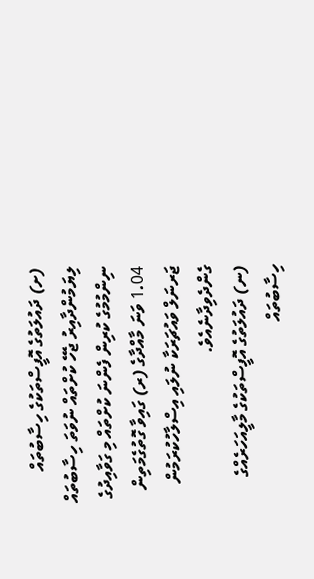(ށ) ދައުލަތުގެ އޮފީސްތަކުގެ ހިސާބުތައް ލިޔަމުންދާއިރު ޖެހޭ ކުށްތައް ނުވަތަ ހިސާބުތައް ނިންމުމުގެ ކުރިން ފެންނަ ކުށްތައް މި ގަވާއިދުގެ 1.04 ވަނަ މާއްދާގެ (ރ) ގައިވާ ގޮތުގެމަތިން ޖަރނަލް ވައުޗަރަކާ ނުލައި އިސްލާހުކުރަމުން ގެންދެވިދާނެއެވެ.
(ނ) ދައުލަތުގެ އޮފީސްތަކުގެ މާލީއަހަރެއްގެ ހިސާބުތައް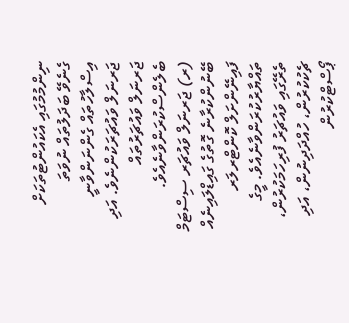ނިންމުމުގައި އެކައުންޓުތަކަށް ގެނެވޭ ބަދަލުތައް ނުވަތަ އިސްލާހުތައް ގެންނަންވާނީ ޖަރނަލް ވައުޗަރަކުންނެވެ. އަދި ޖަރނަލް ވައުޗަރުތައް ބެލެންސްކުރަންވާނެއެވެ.
(ރ) ޖަރނަލް ވައުޗަރ ސިސްޓަމް ބޭނުންކުރާނެ ގޮތުގެ ގައިޑްލައިނެއް ފައިނޭންށަލް ކޮންޓްރލަރ ތައްޔާރުކުރަންވާނެއެވެ. މީގެ ތެރޭގައި ވައުޗަރު ފުރިހަމަކުރުން، ޗެކުކުރުން، ހުއްދަދިނުން، އަދި ޕޯސްޓްކުރުން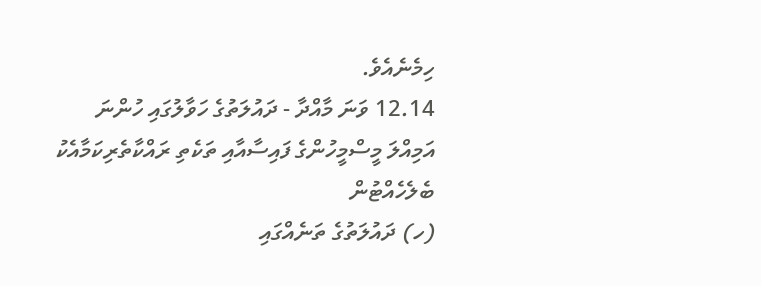ހިމެނެއެވެ.
12.14 ވަނަ މާއްދާ - ދައުލަތުގެ ހަވާލުގައި ހުންނަ އަމިއްލަ މީސްމީހުންގެ ފައިސާއާއި ތަކެތި ރައްކާތެރިކަމާއެކު ބެލެހެއްޓުން
(ހ) ދައުލަތުގެ ތަނެއްގައި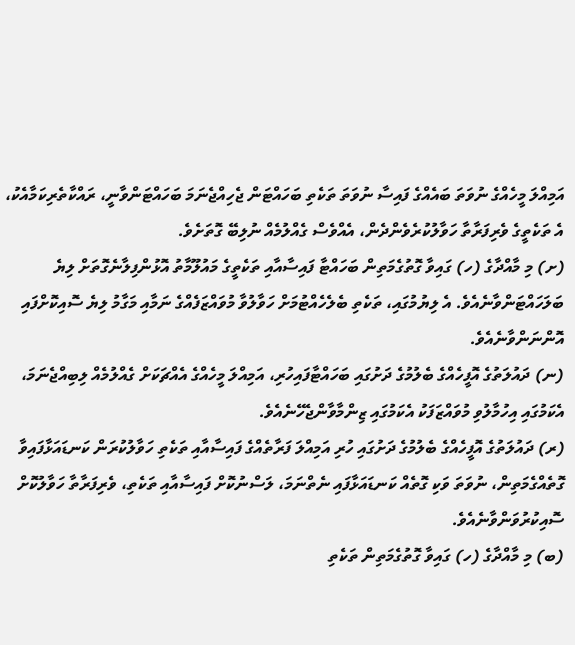އަމިއްލަ މީހެއްގެ ނުވަތަ ބައެއްގެ ފައިސާ ނުވަތަ ތަކެތި ބަހައްޓަން ޖެހިއްޖެނަމަ ބަހައްޓަންވާނީ، ރައްކާތެރިކަމާއެކު، އެ ތަކެތީގެ ވެރިފަރާތާ ހަވާލުކުރެވެންދެން، އެއްވެސް ގެއްލުމެއް ނުލިބޭ ގޮތަށެވެ.
(ށ) މި މާއްދާގެ (ހ) ގައިވާ ގޮތުގެމަތިން ބަހައްޓާ ފައިސާއާއި ތަކެތީގެ މައުލޫމާތު އޮޅުންފިލާނެގޮތަށް ލިޔެ ބަލަހައްޓަންވާނެއެވެ. އެ ލިޔުމުގައި، ތަކެތި ބެލެހެއްޓުމަށް ހަވާލުވާ މުވައްޒަފެއްގެ ނަމާއި މަގާމު ލިޔެ ސޮއިކޮށްފައި އޮންނަންވާނެއެވެ.
(ނ) ދައުލަތުގެ އޮފީހެއްގެ ބެލުމުގެ ދަށުގައި ބަހައްޓާފައިހުރި، އަމިއްލަ މީހެއްގެ އެއްޗަކަށް ގެއްލުމެއް ލިބިއްޖެނަމަ، އެކަމުގައި އިހުމާލުވި މުވައްޒަފަކު އެކަމުގައި ޒިންމާވާންޖެހޭނެއެވެ.
(ރ) ދައުލަތުގެ އޮފީހެއްގެ ބެލުމުގެ ދަށުގައި ހުރި އަމިއްލަ ފަރާތެއްގެ ފައިސާއާއި ތަކެތި ހަވާލުކުރަން ކަނޑައަޅާފައިވާ ގޮތެއްގެމަތިން، ނުވަތަ ވަކި ގޮތެއް ކަނޑައަޅާފައި ނެތްނަމަ، ލަސްނުކޮށް ފައިސާއާއި ތަކެތި، ވެރިފަރާތާ ހަވާލުކޮށް ސޮއިކުރުވަންވާނެއެވެ.
(ބ) މި މާއްދާގެ (ހ) ގައިވާ ގޮތުގެމަތިން ތަކެތި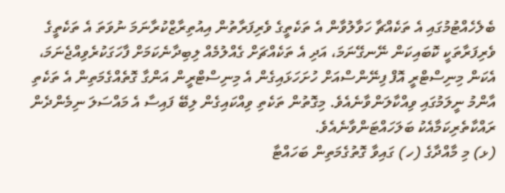ބެލެހެއްޓުމުގައި އެ ތަކެއްޗާ ހަވާލުވާން އެ ތަކެތީގެ ވެރިފަރާތުން އިއުތިރާޒްކުރާނަމަ ނުވަތަ އެ ތަކެތީގެ ވެރިފަރާތަކީ ކޮބައިކަން ނޭނގޭނަމަ، އަދި އެ ތަކެއްޗަށް ގެއްލުމެއް ލިބިދާނެކަމަށް ފާހަގަކުރެވިއްޖެނަމަ، އެކަން މިނިސްޓްރީ އޮފް ފިނޭންސްއަށް ހުށަހަޅައިގެން އެ މިނިސްޓްރީން އަންގާ ގޮތެއްގެމަތިން އެ ތަކެތި އާންމު ނީލަމުގައި ވިއްކާލަންވާނެއެވެ. މިގޮތުން ތަކެތި ވިއްކައިގެން ލިބޭ ފައިސާ އެ މައްސަލަ ނިމެންދެން ރައްކާތެރިކަމާއެކު ބަލަހައްޓަންވާނެއެވެ.
(ޅ) މި މާއްދާގެ (ހ) ގައިވާ ގޮތުގެމަތިން ބަހައްޓާ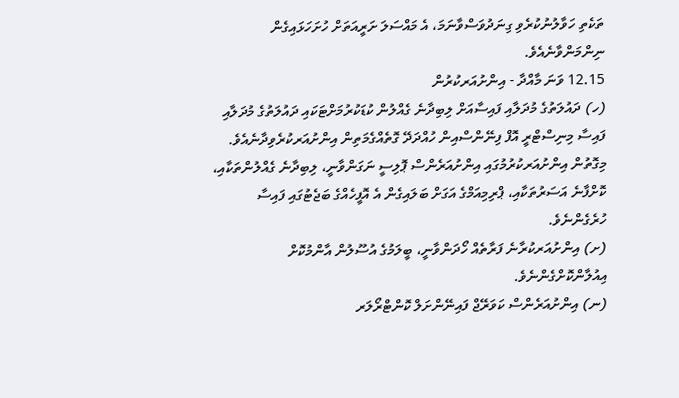ތަކެތި ހަވާލުނުކުރެވި ގިނަދުވަސްވާނަމަ، އެ މައްސަލަ ށަރީއަތަށް ހުށަހަޅައިގެން ނިންމަންވާނެއެވެ.
12.15 ވަނަ މާއްދާ - އިންށުއަރކުރުން
(ހ) ދައުލަތުގެ މުދަލާއި ފައިސާއަށް ލިބިދާނެ ގެއްލުން ކުޑަކުރުމަށްޓަކައި ދައުލަތުގެ މުދަލާއި ފައިސާ މިނިސްޓްރީ އޮފް ފިނޭންސްއިން ހުއްދަދޭ ގޮތެއްގެމަތިން އިންށުއަރކުރެވިދާނެއެވެ. މިގޮތުން އިންށުއަރކުރުމުގައި އިންށުއަރެންސް ޕޮލިސީ ނަގަންވާނީ، ލިބިދާނެ ގެއްލުންތަކާއި، ކޮށްފާނެ އަސަރުތަކާއި، ޕްރިމިއަމްގެ އަގަށް ބަލައިގެން އެ އޮފީހެއްގެ ބަޖެޓުގައި ފައިސާ ހުރެގެންނެވެ.
(ށ) އިންށުއަރކުރާނެ ފަރާތެއް ހޯދަންވާނީ، ބީލަމުގެ އުސޫލުން އާންމުކޮށް އިއުލާންކޮށްގެންނެވެ.
(ނ) އިންށުއަރެންސް ކަވަރޭޖް ފައިނޭންށަލް ކޮންޓްރޯލަރ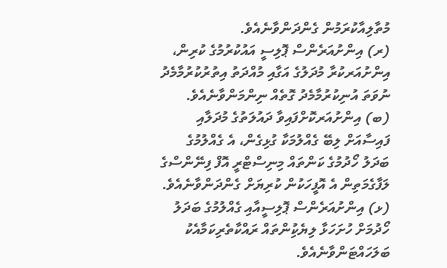މުތާލިއާކުރަމުން ގެންދަންވާނެއެވެ.
(ރ) އިންށުއަރެންސް ޕޮލިސީ އައުކުރުމުގެ ކުރިން، އިންށުއަރކުރާ މުދަލުގެ އަގާއި މުއްދަތު އިތުރުކުރުމާމެދު ނުވަތަ އުނިކުރުމާމެދު ގޮތެއް ނިންމަންވާނެއެވެ.
(ބ) އިންށުއަރކޮށްފައިވާ ދައުލަތުގެ މުދަލާއި ފައިސާއަށް ލިބޭ ގެއްލުމަކާ ގުޅިގެން، އެ ގެއްލުމުގެ ބަދަލު ހޯދުމުގެ ކަންތައް މިނިސްޓްރީ އޮފް ފިނޭންސްގެ ލަފާގެމަތިން އެ އޮފީހަކުން ކުރިޔަށް ގެންދަންވާނެއެވެ.
(ޅ) އިންށުއަރެންސް ޕޮލިސީއާއި ގެއްލުމުގެ ބަދަލު ހޯދުމަށް ހުށަހަޅާ ލިޔެކިުންތައް ރައްކާތެރިކަމާއެކު ބަލަހައްޓަންވާނެއެވެ.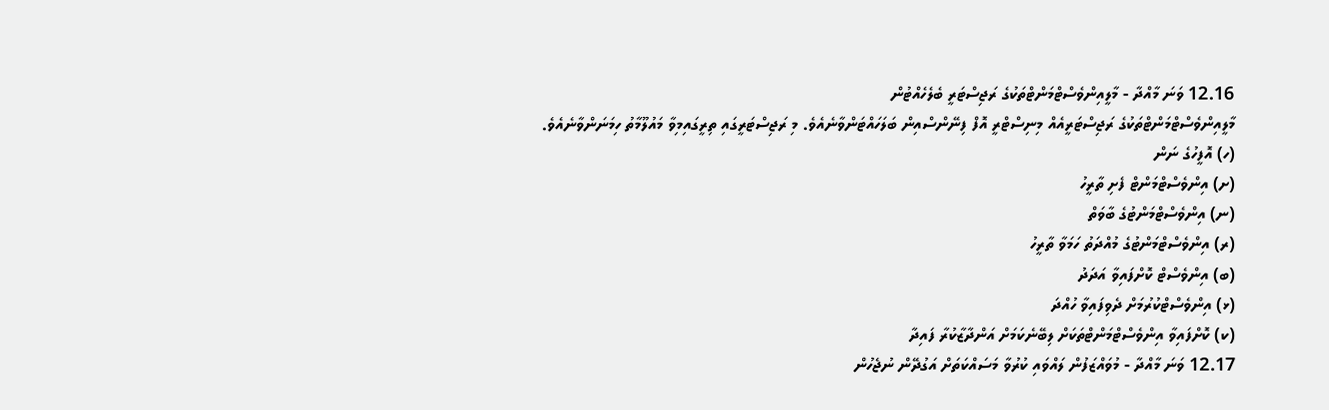12.16 ވަނަ މާއްދާ - މާލީއިންވެސްޓްމަންޓްތަކުގެ ރަޖިސްޓަރީ ބެލެހެއްޓުން
މާލީއިންވެސްޓްމަންޓްތަކުގެ ރަޖިސްޓަރީއެއް މިނިސްޓްރީ އޮފް ފިނޭންސްއިން ބަލަހައްޓަންވާނެއެވެ. މި ރަޖިސްޓަރީގައި ތިރީގައިމިވާ މައުލޫމާތު ހިމަނަންވާނެއެވެ.
(ހ) އޮފީހުގެ ނަން
(ށ) އިންވެސްޓްމަންޓް ފެށި ތާރީހު
(ނ) އިންވެސްޓްމަންޓުގެ ބާވަތް
(ރ) އިންވެސްޓްމަންޓުގެ މުއްދަތު ހަމަވާ ތާރީހު
(ބ) އިންވެސްޓް ކޮށްފައިވާ އަދަދު
(ޅ) އިންވެސްޓްކުރުމަށް ދެވިފައިވާ ހުއްދަ
(ކ) ކޮށްފައިވާ އިންވެސްޓްމަންޓްތަކަށް ލިބޭނެކަމަށް އަންދާޒާކުރާ ފައިދާ
12.17 ވަނަ މާއްދާ - މުވައްޒަފުން ލައްވައި ކުރުވާ މަސައްކަތަށް އަގުދޭން ނުޖެހުން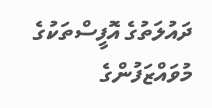ދައުލަތުގެ އޮފީސްތަކުގެ މުވައްޒަފުންގެ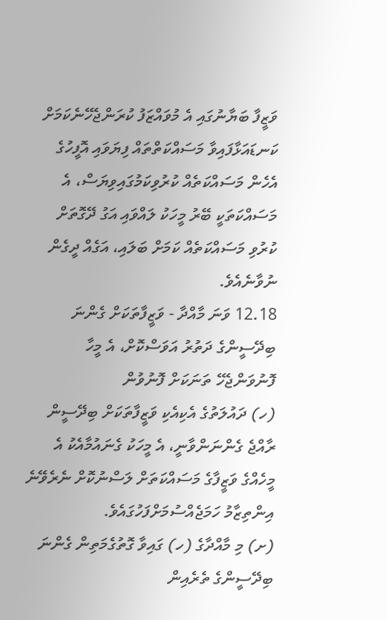ވަޒީފާ ބަޔާނުގައި އެ މުވައްޒަފު ކުރަންޖެހޭނެކަމަށް ކަނޑައަޅާފައިވާ މަސައްކަތްތައް ފިޔަވައި އޮފީހުގެ އެހެން މަސައްކަތެއް ކުރުވިކަމުގައިވިޔަސް، އެ މަސައްކަތަކީ ބޭރު މީހަކު ލައްވައި އަގު ދޭގޮތަށް ކުރުވި މަސައްކަތެއް ކަމަށް ބަލައި، އަގެއް ދީގެން ނުވާނެއެވެ.
12.18 ވަނަ މާއްދާ - ވަޒީފާތަކަށް ގެންނަ ބިދޭސީންގެ ދަތުރު އަވަސްކޮށް، އެ މީހާ ފޮނުވަންޖެހޭ ތަނަކަށް ފޮނުވުން
(ހ) ދައުލަތުގެ އެކިއެކި ވަޒީފާތަކަށް ބިދޭސީން ރާއްޖެ ގެންނަންވާނީ، އެ މީހަކު ގެނައުމާއެކު އެ މީހެއްގެ ވަޒީފާގެ މަސައްކަތަށް ލަސްނުކޮށް ނެރެވޭނެ އިންތިޒާމު ހަމަޖެއްސުމަށްފަހުގައެވެ.
(ށ) މި މާއްދާގެ (ހ) ގައިވާ ގޮތުގެމަތިން ގެންނަ ބިދޭސީންގެ ތެރެއިން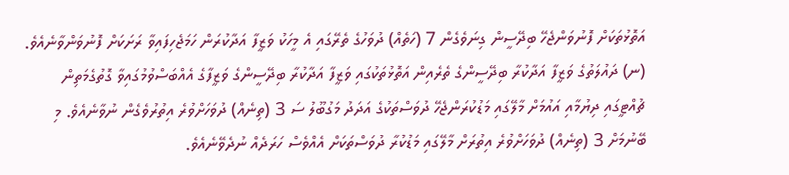އަތޮޅުތަކަށް ފޮނުވަންޖެހޭ ބިދޭސީން ގިނަވެގެން 7 (ހަތެއް) ދުވަހުގެ ތެރޭގައި އެ މީހަކު ވަޒީފާ އަދާކުރަން ހަމަޖެހިފައިވާ ރަށަކަށް ފޮނުވަންވާނެއެވެ.
(ނ) ދައުލަތުގެ ވަޒީފާ އަދާކުރާ ބިދޭސީންގެ ތެރެއިން އަތޮޅުތަކުގައި ވަޒީފާ އަދާކުރާ ބިދޭސީންގެ ވަޒީފާގެ އެއްބަސްވުމުގައިވާ ގޮތުގެމަތިން ޗުއްޓީގައި ދިޔުމާއި އައުމަށް މާލޭގައި މަޑުކުރަންޖެހޭ ދުވަސްތަކުގެ އަދަދު މަގުބޫލު ސަ 3 (ތިނެއް) ދުވަހަށްވުރެ އިތުރުވެގެން ނުވާނެއެވެ. މި ބޭނުމަށް 3 (ތިނެއް) ދުވަހަށްވުރެ އިތުރަށް މާލޭގައި މަޑުކުރާ ދުވަސްތަކަށް އެއްވެސް ހަރަދެއް ނުދެވޭނެއެވެ.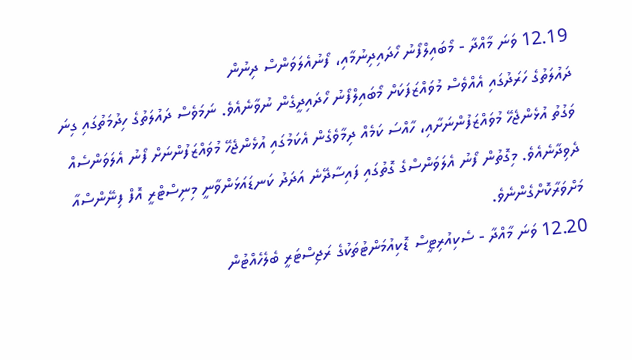12.19 ވަނަ މާއްދާ - މޯބައިލްފޯނު ހޯދައިދިނުމާއި، ފޯނުއެލަވަންސް ދިނުން
ދައުލަތުގެ ހަރަދުގައި އެއްވެސް މުވައްޒަފަކަށް މޯބައިލްފޯނު ހޯދައިދީގެން ނުވާނެއެވެ. ނަމަވެސް ދައުލަތުގެ ހިދުމަތުގައި ގިނަ ވަގުތު އުޅެންޖެހޭ މުވައްޒަފުންނަށާއި، ހާއްސަ ކަމެއް ދިމާވެގެން އެކަމުގައި އުޅެންޖެހޭ މުވައްޒަފުންނަށް ފޯނު އެލަވަންސެއް ދެވިދާނެއެވެ. މިގޮތުން ފޯނު އެލަވަންސްގެ ގޮތުގައި ފައިސާދޭނެ އަދަދު ކަނޑައަޅަންވާނީ މިނިސްޓްރީ އޮފް ފިނޭންސްއާ މަށްވަރާކޮށްގެންނެވެ.
12.20 ވަނަ މާއްދާ - ސެކިއުރިޓީސް ޑޮކިއުމަންޓުތަކުގެ ރަޖިސްޓަރީ ބެލެހެއްޓުން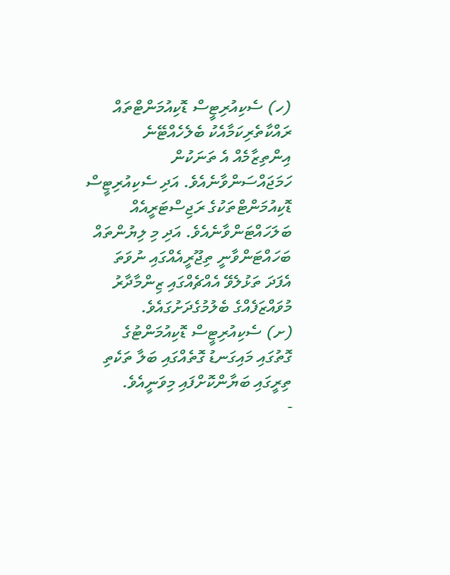(ހ) ސެކިއުރިޓީސް ޑޮކިއުމަންޓްތައް ރައްކާތެރިކަމާއެކު ބެލެހެއްޓޭނެ އިންތިޒާމެއް އެ ތަނަކުން ހަމަޖައްސަންވާނެއެވެ. އަދި ސެކިއުރިޓީސް ޑޮކިއުމަންޓްތަކުގެ ރަޖިސްޓަރީއެއް ބަލަހައްޓަންވާނެއެވެ. އަދި މި ލިޔުންތައް ބަހައްޓަންވާނީ ތިޖޫރީއެއްގައި ނުވަތަ އެފަދަ ތަޅުލެވޭ އެއްޗެއްގައި ޒިންމާދާރު މުވައްޒަފެއްގެ ބެލުމުގެދަށުގައެވެ.
(ށ) ސެކިއުރިޓީސް ޑޮކިއުމަންޓުގެ ގޮތުގައި މައިގަނޑު ގޮތެއްގައި ބަލާ ތަކެތި ތިރީގައި ބަޔާންކޮށްފައި މިވަނީއެވެ.
-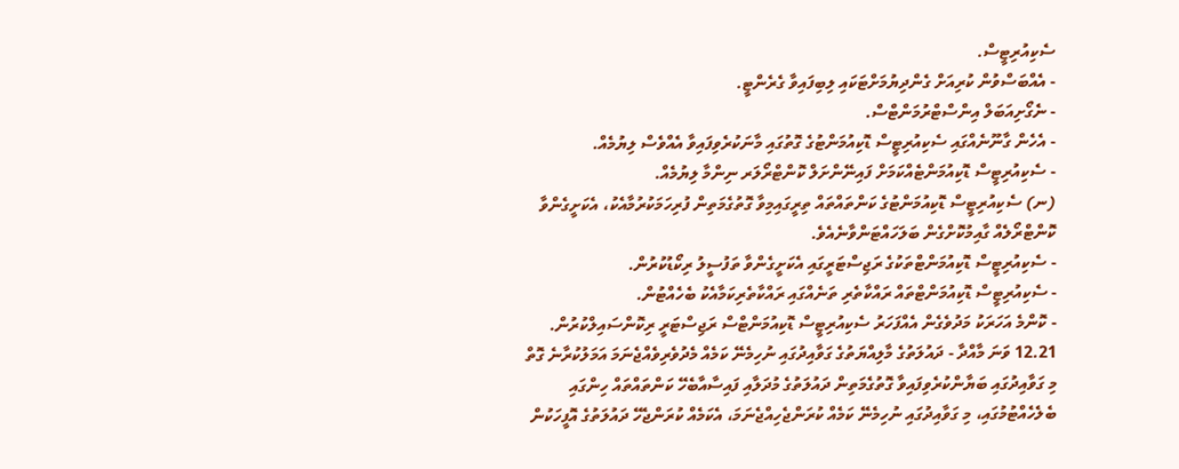ސެކިއުރިޓީސް.
- އެއްބަސްވުން ކުރިއަށް ގެންދިޔުމަށްޓަކައި ލިބިފައިވާ ގެރެންޓީ.
- ނެގޯށިއަބަލް އިންސްޓްރުމަންޓްސް.
- އެހެން ގާނޫނެއްގައި ސެކިއުރިޓީސް ޑޮކިއުމަންޓުގެ ގޮތުގައި މާނަކުރެވިފައިވާ އެއްވެސް ލިޔުމެއް.
- ސެކިއުރިޓީސް ޑޮކިއުމަންޓެއްކަމަށް ފައިނޭންށަލް ކޮންޓްރޯލަރ ނިންމާ ލިޔުމެއް.
(ނ) ސެކިއުރިޓީސް ޑޮކިއުމަންޓުގެ ކަންތައްތައް ތިރީގައިމިވާ ގޮތުގެމަތިން ފުރިހަމަކުރުމާއެކު، އެކަށީގެންވާ ކޮންޓްރޯލެއް ގާއިމުކޮށްގެން ބަލަހައްޓަންވާނެއެވެ.
- ސެކިއުރިޓީސް ޑޮކިއުމަންޓްތަކުގެ ރަޖިސްޓަރީގައި އެކަށީގެންވާ ތަފުސީލު ރިކޯޑުކުރުން.
- ސެކިއުރިޓީސް ޑޮކިއުމަންޓްތައް ރައްކާތެރި ތަނެއްގައި ރައްކާތެރިކަމާއެކު ބެހެއްޓުން.
- ކޮންމެ އަހަރަކު މަދުވެގެން އެއްފަހަރު ސެކިއުރިޓީސް ޑޮކިއުމަންޓްސް ރަޖިސްޓަރީ ރިކޮންސައިލްކުރުން.
12.21 ވަނަ މާއްދާ - ދައުލަތުގެ މާލިއްޔަތުގެ ގަވާއިދުގައި ނުހިމެނޭ ކަމެއް މެދުވެރިވެއްޖެނަމަ އަމަލުކުރާނެ ގޮތް
މި ގަވާއިދުގައި ބަޔާންކުރެވިފައިވާ ގޮތުގެމަތިން ދައުލަތުގެ މުދަލާއި ފައިސާއާބެހޭ ކަންތައްތައް ހިންގައި ބެލެހެއްޓުމުގައި، މި ގަވާއިދުގައި ނުހިމެނޭ ކަމެއް ކުރަންޖެހިއްޖެނަމަ، އެކަމެއް ކުރަންޖެހޭ ދައުލަތުގެ އޮފީހަކުން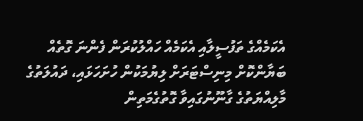އެކަމެއްގެ ތަފުސީލާއި އެކަމެއް ހައްލުކުރަން ފެންނަ ގޮތެއް ބަޔާންކޮށް މިނިސްޓަރަށް ލިޔުމަކުން ހުށަހަޅައި، ދައުލަތުގެ މާލިއްޔަތުގެ ގާނޫނުގައިވާ ގޮތުގެމަތިން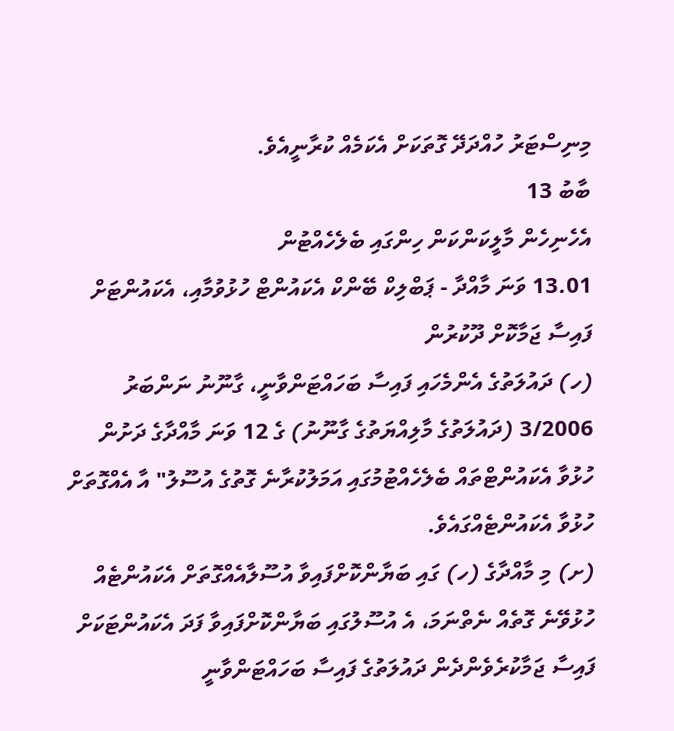މިނިސްޓަރު ހުއްދަދޭ ގޮތަކަށް އެކަމެއް ކުރާނީއެވެ.
ބާބު 13
އެހެނިހެން މާލީކަންކަން ހިންގައި ބެލެހެއްޓުން
13.01 ވަނަ މާއްދާ - ޕަބްލިކް ބޭންކް އެކައުންޓް ހުޅުވުމާއި، އެކައުންޓަށް ފައިސާ ޖަމާކޮށް ދޫކުރުން
(ހ) ދައުލަތުގެ އެންމެހައި ފައިސާ ބަހައްޓަންވާނީ، ގާނޫނު ނަންބަރު 3/2006 (ދައުލަތުގެ މާލިއްޔަތުގެ ގާނޫނު) ގެ 12 ވަނަ މާއްދާގެ ދަށުން ހުޅުވާ އެކައުންޓްތައް ބެލެހެއްޓުމުގައި އަމަލުކުރާނެ ގޮތުގެ އުސޫލު" އާ އެއްގޮތަށް ހުޅުވާ އެކައުންޓެއްގައެވެ.
(ށ) މި މާއްދާގެ (ހ) ގައި ބަޔާންކޮށްފައިވާ އުސޫލާއެއްގޮތަށް އެކައުންޓެއް ހުޅުވޭނެ ގޮތެއް ނެތްނަމަ، އެ އުސޫލުގައި ބަޔާންކޮށްފައިވާ ފަދަ އެކައުންޓަކަށް ފައިސާ ޖަމާކުރެވެންދެން ދައުލަތުގެ ފައިސާ ބަހައްޓަންވާނީ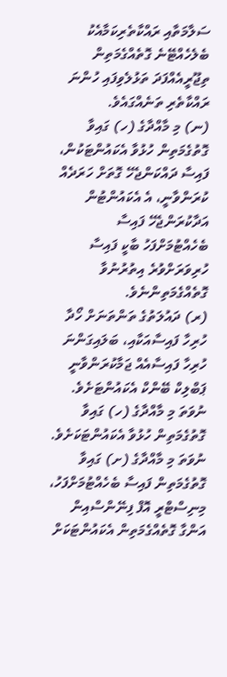ސަލާމަތާއި ރައްކާތެރިކަމާއެކު ބެލެހެއްޓޭނެ ގޮތެއްގެމަތިން ތިޖޫރީއެއްފަދަ ތަޅުލެވިފައި ހުންނަ ރައްކާތެރި ތަނެއްގައެވެ.
(ނ) މި މާއްދާގެ (ހ) ގައިވާ ގޮތުގެމަތިން ހުޅުވާ އެކައުންޓަކުން، ފައިސާ ދައްކަންޖެހޭ ގޮތަށް ހަރަދެއް ކުރަންވާނީ، އެ އެކައުންޓުން އަދާކުރަންޖެހޭ ފައިސާ ބެހެއްޓުމަށްފަހު ބާކީ ފައިސާ ހުރިވަރަށްވުރެ އިތުރުނުވާ ގޮތެއްގެމަތިންނެވެ.
(ރ) ދައުލަތުގެ ތަންތަނަށް ހޯދާ ހުރިހާ ފައިސާއަކާއި، ބަލައިގަންނަ ހުރިހާ ފައިސާއެއް ޖަމާކުރަންވާނީ ޕަބްލިކް ބޭންކް އެކައުންޓަށެވެ. ނުވަތަ މި މާއްދާގެ (ހ) ގައިވާ ގޮތުގެމަތިން ހުޅުވާ އެކައުންޓަކަށެވެ. ނުވަތަ މި މާއްދާގެ (ށ) ގައިވާ ގޮތުގެމަތިން ފައިސާ ބެހެއްޓުމަށްފަހު، މިނިސްޓްރީ އޮފް ފިނޭންސްއިން އަންގާ ގޮތެއްގެމަތިން އެކައުންޓަކަށް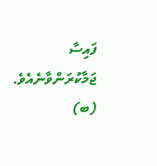ފައިސާ ޖަމާކުރަންވާނެއެވެ.
(ބ)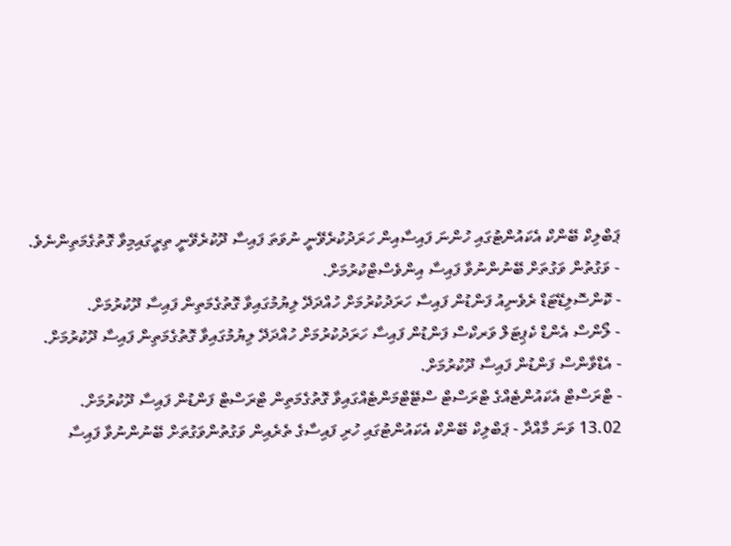ޕަބްލިކް ބޭންކް އެކައުންޓުގައި ހުންނަ ފައިސާއިން ހަރަދުކުރެވޭނީ ނުވަތަ ފައިސާ ދޫކުރެވޭނީ ތިރީގައިމިވާ ގޮތުގެމަތިންނެވެ.
- ވަގުތުން ވަގުތަށް ބޭނުންނުވާ ފައިސާ އިންވެސްޓްކުރުމަށް.
- ކޮންސޮލިޑޭޓަޑް ރެވެނިއު ފަންޑުން ފައިސާ ހަރަދުކުރުމަށް ހުއްދަދޭ ލިޔުމުގައިވާ ގޮތުގެމަތިން ފައިސާ ދޫކުރުމަށް.
- ލޯންސް އެންޑް ކެޕިޓަލް ވަރކްސް ފަންޑުން ފައިސާ ހަރަދުކުރުމަށް ހުއްދަދޭ ލިޔުމުގައިވާ ގޮތުގެމަތިން ފައިސާ ދޫކުރުމަށް.
- އެޑްވާންސް ފަންޑުން ފައިސާ ދޫކުރުމަށް.
- ޓްރަސްޓް އެކައުންޓެއްގެ ޓްރަސްޓް ސްޓޭޓްމަންޓެއްގައިވާ ގޮތުގެމަތިން ޓްރަސްޓް ފަންޑުން ފައިސާ ދޫކުރުމަށް.
13.02 ވަނަ މާއްދާ - ޕަބްލިކް ބޭންކް އެކައުންޓުގައި ހުރި ފައިސާގެ ތެރެއިން ވަގުތުންވަގުތަށް ބޭނުންނުވާ ފައިސާ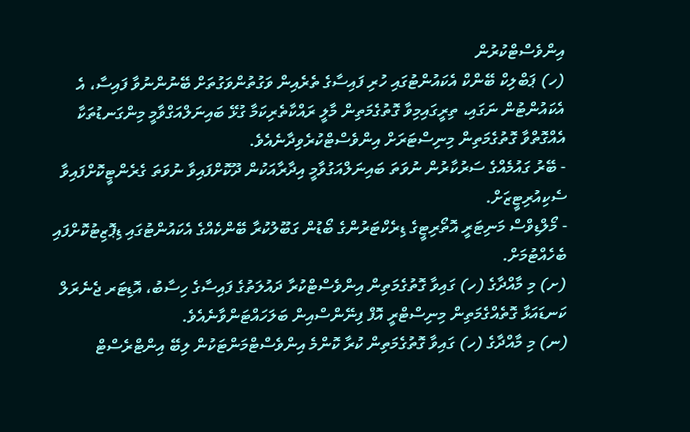އިންވެސްޓްކުރުން
(ހ) ޕަބްލިކް ބޭންކް އެކައުންޓުގައި ހުރި ފައިސާގެ ތެރެއިން ވަގުތުންވަގުތަށް ބޭނުންނުވާ ފައިސާ، އެ އެކައުންޓުން ނަގައި، ތިރީގައިމިވާ ގޮތުގެމަތިން މާލީ ރައްކާތެރިކަމާ ގުޅޭ ބައިނަލްއަގްވާމީ މިންގަނޑުތަކާ އެއްގޮތްވާ ގޮތުގެމަތިން މިނިސްޓަރަށް އިންވެސްޓްކުރެވިދާނެއެވެ.
- ބޭރު ގައުމެއްގެ ސަރުކާރުން ނުވަތަ ބައިނަލްއަގުވާމީ އިދާރާއަކުން ދޫކޮށްފައިވާ ނުވަތަ ގެރެންޓީކޮށްފައިވާ ސެކިއުރިޓީޒަށް.
- މޯލްޑިވްސް މަނިޓަރީ އޮތޯރިޓީގެ ޑިރެކްޓަރުންގެ ބޯޑުން ގަބޫލުކުރާ ބޭންކެއްގެ އެކައުންޓުގައި ޑިޕޮޒިޓުކޮށްފައި ބެހެއްޓުމަށް.
(ށ) މި މާއްދާގެ (ހ) ގައިވާ ގޮތުގެމަތިން އިންވެސްޓްކުރާ ދައުލަތުގެ ފައިސާގެ ހިސާބު، އޮޑިޓަރ ޖެނެރަލް ކަނޑައަޅާ ގޮތެއްގެމަތިން މިނިސްޓްރީ އޮފް ފިނޭންސްއިން ބަލަހައްޓަންވާނެއެވެ.
(ނ) މި މާއްދާގެ (ހ) ގައިވާ ގޮތުގެމަތިން ކުރާ ކޮންމެ އިންވެސްޓްމަންޓަކުން ލިބޭ އިންޓްރެސްޓް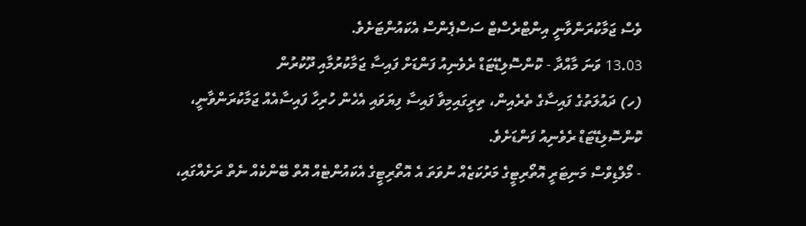ވެސް ޖަމާކުރަންވާނީ އިންޓްރެސްޓް ސަސްޕެންސް އެކައުންޓަށެވެ.
13.03 ވަނަ މާއްދާ - ކޮންސޮލިޑޭޓަޑް ރެވެނިއު ފަންޑަށް ފައިސާ ޖަމާކުރުމާއި ދޫކުރުން
(ހ) ދައުލަތުގެ ފައިސާގެ ތެރެއިން، ތިރީގައިމިވާ ފައިސާ ފިޔަވައި އެހެން ހުރިހާ ފައިސާއެއް ޖަމާކުރަންވާނީ، ކޮންސޮލިޑޭޓަޑް ރެވެނިއު ފަންޑަށެވެ.
- މޯލްޑިވްސް މަނިޓަރީ އޮތޯރިޓީގެ މަރުކަޒެއް ނުވަތަ އެ އޮތޯރިޓީގެ އެކައުންޓެއް އޮތް ބޭންކެއް ނެތް ރަށެއްގައި،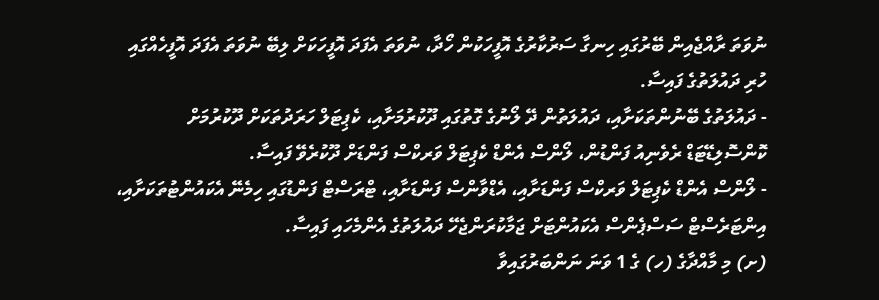ނުވަތަ ރާއްޖެއިން ބޭރުގައި ހިނގާ ސަރުކާރުގެ އޮފީހަކުން ހޯދާ، ނުވަތަ އެފަދަ އޮފީހަކަށް ލިބޭ ނުވަތަ އެފަދަ އޮފީހެއްގައި ހުރި ދައުލަތުގެ ފައިސާ.
- ދައުލަތުގެ ބޭނުންތަކަށާއި، ދައުލަތުން ދޭ ލޯނުގެ ގޮތުގައި ދޫކުރުމަށާއި، ކެޕިޓަލް ހަރަދުތަކަށް ދޫކުރުމަށް ކޮންސޮލިޑޭޓަޑް ރެވެނިއު ފަންޑުން، ލޯންސް އެންޑް ކެޕިޓަލް ވަރކްސް ފަންޑަށް ދޫކުރެވޭ ފައިސާ.
- ލޯންސް އެންޑް ކެޕިޓަލް ވަރކްސް ފަންޑަށާއި، އެޑްވާންސް ފަންޑަށާއި، ޓްރަސްޓް ފަންޑުގައި ހިމެނޭ އެކައުންޓުތަކަށާއި، އިންޓަރެސްޓް ސަސްޕެންސް އެކައުންޓަށް ޖަމާކުރަންޖެހޭ ދައުލަތުގެ އެންމެހައި ފައިސާ.
(ށ) މި މާއްދާގެ (ހ) ގެ 1 ވަނަ ނަންބަރުގައިވާ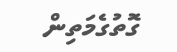ގޮތުގެމަތިން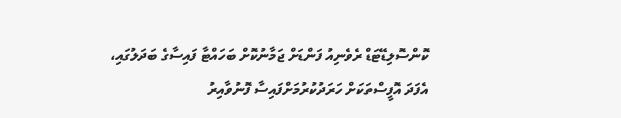ކޮންސޮލިޑޭޓަޑް ރެވެނިއު ފަންޑަށް ޖަމާނުކޮށް ބަހައްޓާ ފައިސާގެ ބަދަލުގައި، އެފަދަ އޮފީސްތަކަށް ހަރަދުކުރުމަށްފައިސާ ފޮނުވާއިރު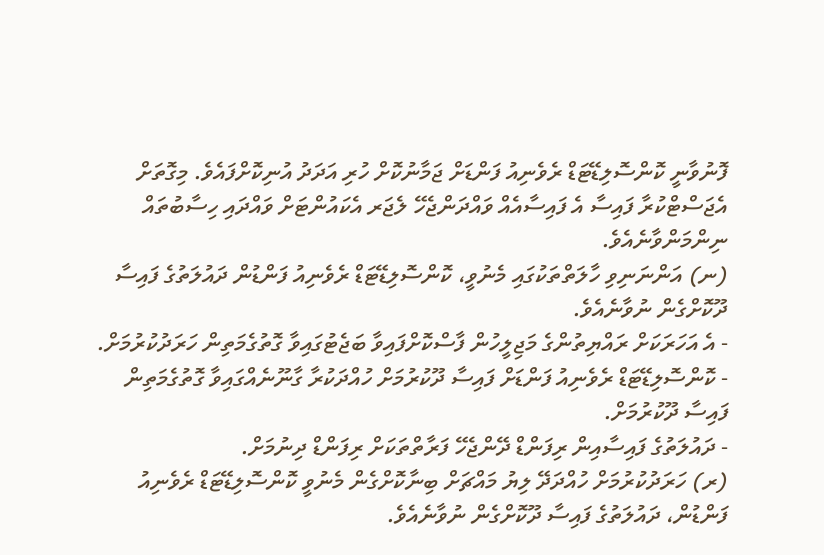ފޮނުވާނީ ކޮންސޮލިޑޭޓަޑް ރެވެނިއު ފަންޑަށް ޖަމާނުކޮށް ހުރި އަދަދު އުނިކޮށްފައެވެ. މިގޮތަށް އެޖަސްޓްކުރާ ފައިސާ އެ ފައިސާއެއް ވައްދަންޖެހޭ ލެޖަރ އެކައުންޓަށް ވައްދައި ހިސާބުތައް ނިންމަންވާނެއެވެ.
(ނ) އަންނަނިވި ހާލަތްތަކުގައި މެނުވީ، ކޮންސޮލިޑޭޓަޑް ރެވެނިއު ފަންޑުން ދައުލަތުގެ ފައިސާ ދޫކޮށްގެން ނުވާނެއެވެ.
- އެ އަހަރަކަށް ރައްޔިތުންގެ މަޖިލީހުން ފާސްކޮށްފައިވާ ބަޖެޓުގައިވާ ގޮތުގެމަތިން ހަރަދުކުރުމަށް.
- ކޮންސޮލިޑޭޓަޑް ރެވެނިއު ފަންޑަށް ފައިސާ ދޫކުރުމަށް ހުއްދަކުރާ ގާނޫނެއްގައިވާ ގޮތުގެމަތިން ފައިސާ ދޫކުރުމަށް.
- ދައުލަތުގެ ފައިސާއިން ރިފަންޑް ދޭންޖެހޭ ފަރާތްތަކަށް ރިފަންޑް ދިނުމަށް.
(ރ) ހަރަދުކުރުމަށް ހުއްދަދޭ ލިޔު މައްޗަށް ބިނާކޮށްގެން މެނުވީ ކޮންސޮލިޑޭޓަޑް ރެވެނިއު ފަންޑުން، ދައުލަތުގެ ފައިސާ ދޫކޮށްގެން ނުވާނެއެވެ.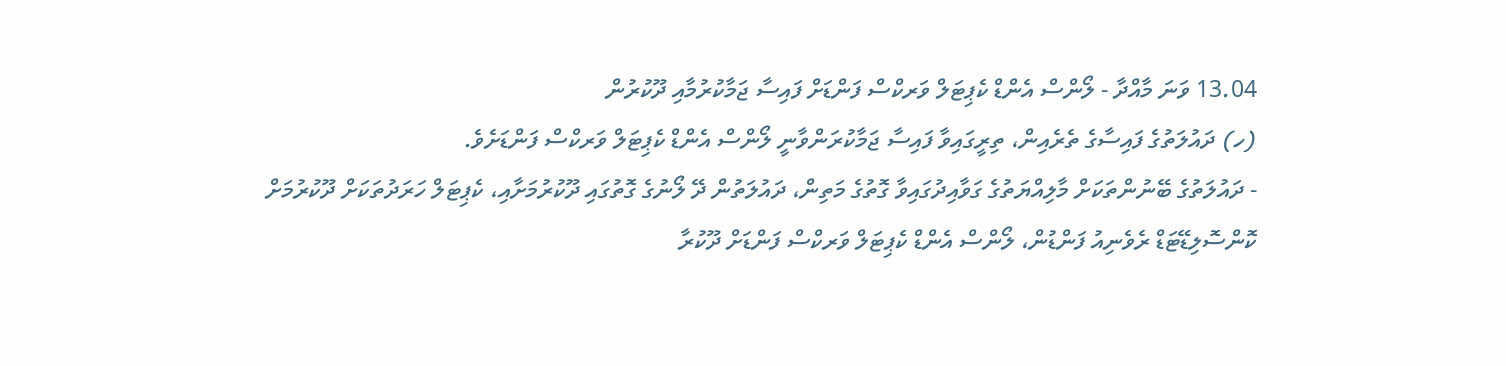13.04 ވަނަ މާއްދާ - ލޯންސް އެންޑް ކެޕިޓަލް ވަރކްސް ފަންޑަށް ފައިސާ ޖަމާކުރުމާއި ދޫކުރުން
(ހ) ދައުލަތުގެ ފައިސާގެ ތެރެއިން، ތިރީގައިވާ ފައިސާ ޖަމާކުރަންވާނީ ލޯންސް އެންޑް ކެޕިޓަލް ވަރކްސް ފަންޑަށެވެ.
- ދައުލަތުގެ ބޭނުންތަކަށް މާލިއްޔަތުގެ ގަވާއިދުގައިވާ ގޮތުގެ މަތިން، ދައުލަތުން ދޭ ލޯނުގެ ގޮތުގައި ދޫކުރުމަށާއި، ކެޕިޓަލް ހަރަދުތަކަށް ދޫކުރުމަށް ކޮންސޮލިޑޭޓަޑް ރެވެނިއު ފަންޑުން، ލޯންސް އެންޑް ކެޕިޓަލް ވަރކްސް ފަންޑަށް ދޫކުރާ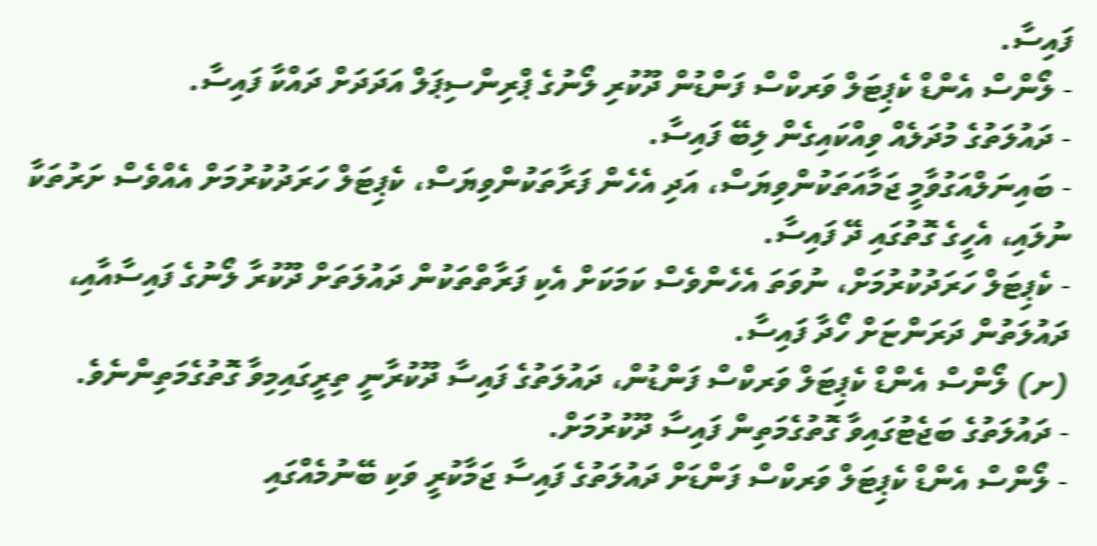ފައިސާ.
- ލޯންސް އެންޑް ކެޕިޓަލް ވަރކްސް ފަންޑުން ދޫކުރި ލޯނުގެ ޕްރިންސިޕަލް އަދަދަށް ދައްކާ ފައިސާ.
- ދައުލަތުގެ މުދަލެއް ވިއްކައިގެން ލިބޭ ފައިސާ.
- ބައިނަލްއަގުވާމީ ޖަމާއަތަކުންވިޔަސް، އަދި އެހެން ފަރާތަކުންވިޔަސް، ކެޕިޓަލް ހަރަދުކުރުމަށް އެއްވެސް ށަރުތަކާ ނުލައި، އެހީގެ ގޮތުގައި ދޭ ފައިސާ.
- ކެޕިޓަލް ހަރަދުކުރުމަށް، ނުވަތަ އެހެންވެސް ކަމަކަށް އެކި ފަރާތްތަކުން ދައުލަތަށް ދޫކުރާ ލޯނުގެ ފައިސާއާއި، ދައުލަތުން ދަރަންޏަށް ހޯދާ ފައިސާ.
(ށ) ލޯންސް އެންޑް ކެޕިޓަލް ވަރކްސް ފަންޑުން، ދައުލަތުގެ ފައިސާ ދޫކުރާނީ ތިރީގައިމިވާ ގޮތުގެމަތިންނެވެ.
- ދައުލަތުގެ ބަޖެޓުގައިވާ ގޮތުގެމަތިން ފައިސާ ދޫކުރުމަށް.
- ލޯންސް އެންޑް ކެޕިޓަލް ވަރކްސް ފަންޑަށް ދައުލަތުގެ ފައިސާ ޖަމާކުރީ ވަކި ބޭނުމެއްގައި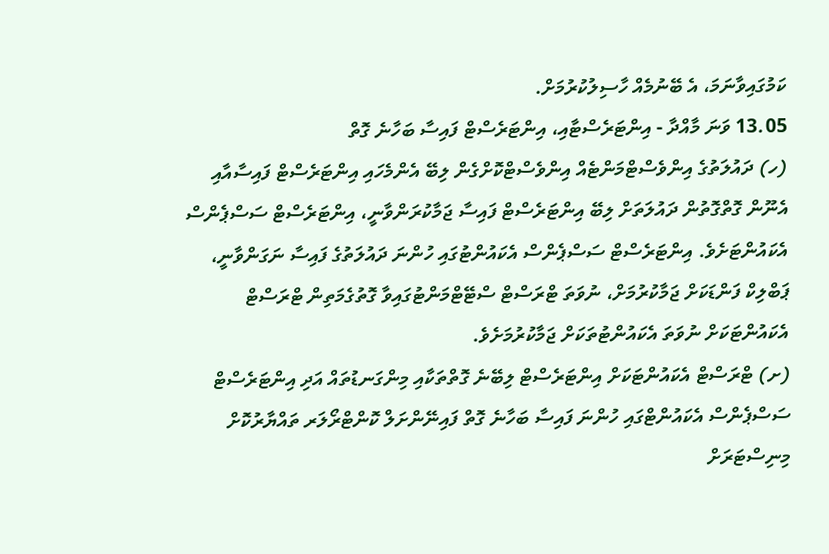ކަމުގައިވާނަމަ، އެ ބޭނުމެއް ހާސިލުކުރުމަށް.
13.05 ވަނަ މާއްދާ - އިންޓަރެސްޓާއި، އިންޓަރެސްޓް ފައިސާ ބަހާނެ ގޮތް
(ހ) ދައުލަތުގެ އިންވެސްޓްމަންޓެއް އިންވެސްޓްކޮށްގެން ލިބޭ އެންމެހައި އިންޓަރެސްޓް ފައިސާއާއި އެނޫން ގޮތްގޮތުން ދައުލަތަށް ލިބޭ އިންޓަރެސްޓް ފައިސާ ޖަމާކުރަންވާނީ، އިންޓަރެސްޓް ސަސްޕެންސް އެކައުންޓަށެވެ. އިންޓަރެސްޓް ސަސްޕެންސް އެކައުންޓުގައި ހުންނަ ދައުލަތުގެ ފައިސާ ނަގަންވާނީ، ޕަބްލިކް ފަންޑަކަށް ޖަމާކުރުމަށް، ނުވަތަ ޓްރަސްޓް ސްޓޭޓްމަންޓުގައިވާ ގޮތުގެމަތިން ޓްރަސްޓް އެކައުންޓަކަށް ނުވަތަ އެކައުންޓުތަކަށް ޖަމާކުރުމަށެވެ.
(ށ) ޓްރަސްޓް އެކައުންޓަކަށް އިންޓަރެސްޓް ލިބޭނެ ގޮތްތަކާއި މިންގަނޑުތައް އަދި އިންޓަރެސްޓް ސަސްޕެންސް އެކައުންޓްގައި ހުންނަ ފައިސާ ބަހާނެ ގޮތް ފައިނޭންށަލް ކޮންޓްރޯލަރ ތައްޔާރުކޮށް މިނިސްޓަރަށް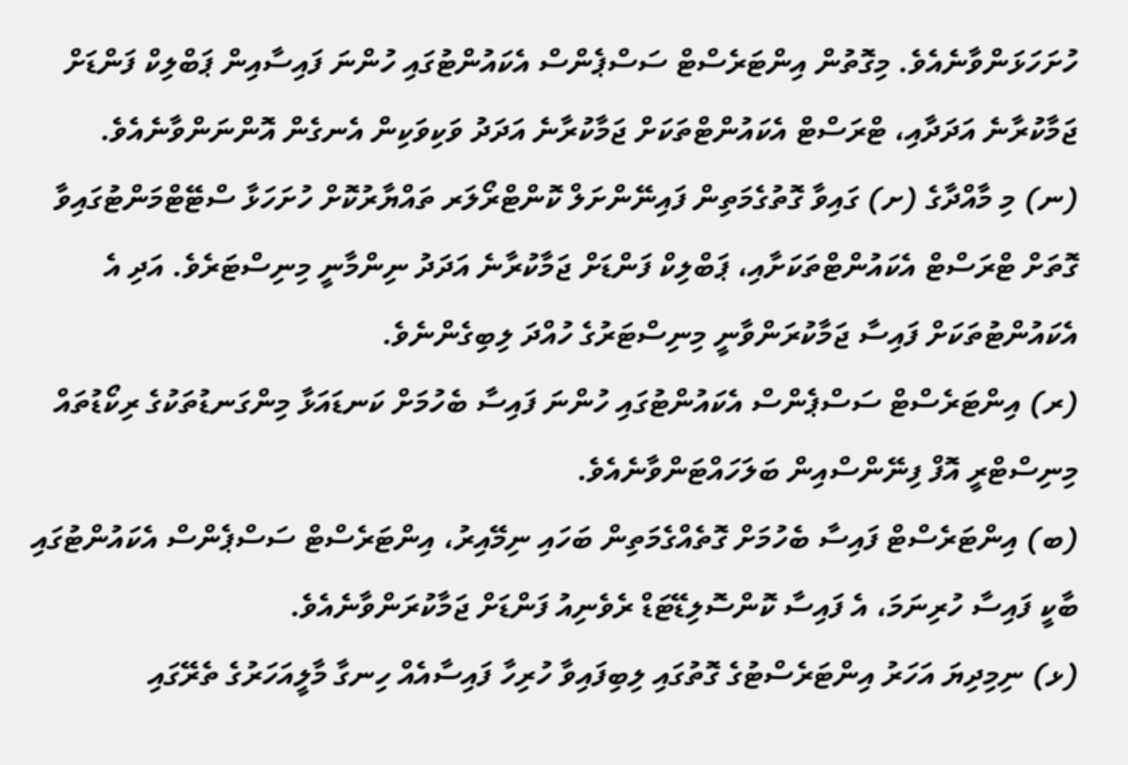ހުށަހަޅަންވާނެއެވެ. މިގޮތުން އިންޓަރެސްޓް ސަސްޕެންސް އެކައުންޓުގައި ހުންނަ ފައިސާއިން ޕަބްލިކް ފަންޑަށް ޖަމާކުރާނެ އަދަދާއި، ޓްރަސްޓް އެކައުންޓްތަކަށް ޖަމާކުރާނެ އަދަދު ވަކިވަކިން އެނގެން އޮންނަންވާނެއެވެ.
(ނ) މި މާއްދާގެ (ށ) ގައިވާ ގޮތުގެމަތިން ފައިނޭންށަލް ކޮންޓްރޯލަރ ތައްޔާރުކޮށް ހުށަހަޅާ ސްޓޭޓްމަންޓުގައިވާ ގޮތަށް ޓްރަސްޓް އެކައުންޓްތަކަށާއި، ޕަބްލިކް ފަންޑަށް ޖަމާކުރާނެ އަދަދު ނިންމާނީ މިނިސްޓަރެވެ. އަދި އެ އެކައުންޓުތަކަށް ފައިސާ ޖަމާކުރަންވާނީ މިނިސްޓަރުގެ ހުއްދަ ލިބިގެންނެވެ.
(ރ) އިންޓަރެސްޓް ސަސްޕެންސް އެކައުންޓުގައި ހުންނަ ފައިސާ ބެހުމަށް ކަނޑައަޅާ މިންގަނޑުތަކުގެ ރިކޯޑުތައް މިނިސްޓްރީ އޮފް ފިނޭންސްއިން ބަލަހައްޓަންވާނެއެވެ.
(ބ) އިންޓަރެސްޓް ފައިސާ ބެހުމަށް ގޮތެއްގެމަތިން ބަހައި ނިމޭއިރު، އިންޓަރެސްޓް ސަސްޕެންސް އެކައުންޓުގައި ބާކީ ފައިސާ ހުރިނަމަ، އެ ފައިސާ ކޮންސޮލިޑޭޓަޑް ރެވެނިއު ފަންޑަށް ޖަމާކުރަންވާނެއެވެ.
(ޅ) ނިމިދިޔަ އަހަރު އިންޓަރެސްޓުގެ ގޮތުގައި ލިބިފައިވާ ހުރިހާ ފައިސާއެއް ހިނގާ މާލީއަހަރުގެ ތެރޭގައި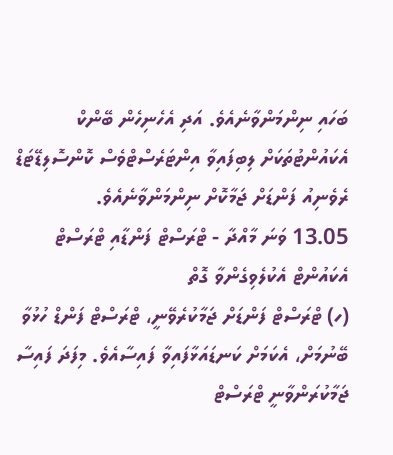ބަހައި ނިންމަންވާނެއެވެ. އަދި އެހެނިހެން ބޭންކް އެކައުންޓުތަކަށް ލިބިފައިވާ އިންޓަރެސްޓްވެސް ކޮންސޮލިޑޭޓަޑް ރެވެނިއު ފަންޑަށް ޖަމާކޮށް ނިންމަންވާނެއެވެ.
13.05 ވަނަ މާއްދާ - ޓްރަސްޓް ފަންޑާއި ޓްރަސްޓް އެކައުންޓް އެކުލެވިގެންވާ ގޮތް
(ހ) ޓްރަސްޓް ފަންޑަށް ޖަމާކުރެވޭނީ، ޓްރަސްޓް ފަންޑް ހުޅުވާ ބޭނުމަށް، އެކަމަށް ކަނޑައަޅާފައިވާ ފައިސާއެވެ. މިފަދަ ފައިސާ ޖަމާކުރަންވާނީ ޓްރަސްޓް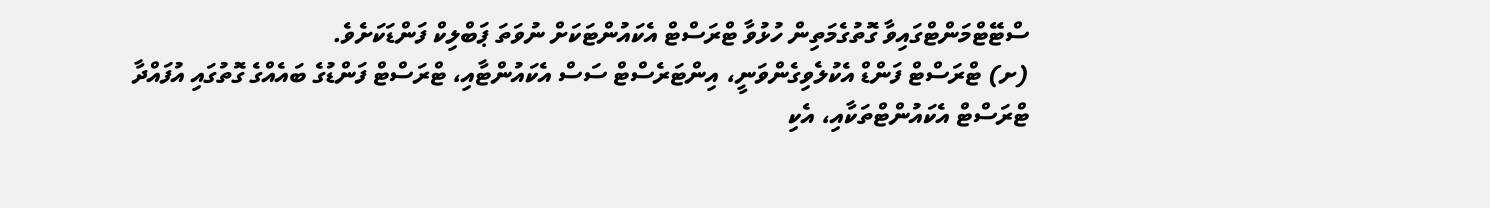ސްޓޭޓްމަންޓްގައިވާ ގޮތުގެމަތިން ހުޅުވާ ޓްރަސްޓް އެކައުންޓަކަށް ނުވަތަ ޕަބްލިކް ފަންޑަކަށެވެ.
(ށ) ޓްރަސްޓް ފަންޑް އެކުލެވިގެންވަނީ، އިންޓަރެސްޓް ސަސް އެކައުންޓާއި، ޓްރަސްޓް ފަންޑުގެ ބައެއްގެ ގޮތުގައި އުފައްދާ ޓްރަސްޓް އެކައުންޓްތަކާއި، އެކި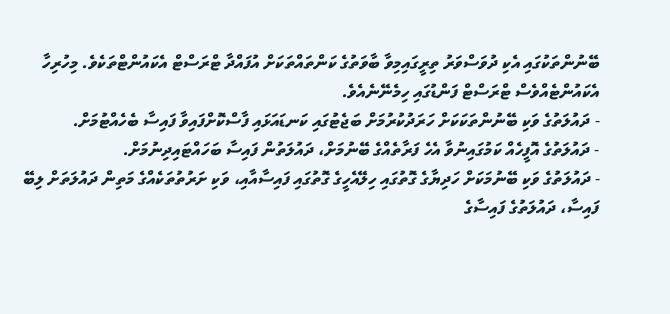ބޭނުންތަކުގައި އެކި ދުވަސްވަރު ތިރީގައިމިވާ ބާވަތުގެ ކަންތައްތަކަށް އުފައްދާ ޓްރަސްޓް އެކައުންޓްތަކެވެ. މިހުރިހާ އެކައުންޓެއްވެސް ޓްރަސްޓް ފަންޑުގައި ހިމެނޭނެއެވެ.
- ދައުލަތުގެ ވަކި ބޭނުންތަކަކަށް ހަރަދުކުރުމަށް ބަޖެޓުގައި ކަނޑައަޅައި ފާސްކޮށްފައިވާ ފައިސާ ބެހެއްޓުމަށް.
- ދައުލަތުގެ އޮފީހެއް ކަމުގައިނުވާ އެހެ ފަރާތެއްގެ ބޭނުމަށް، ދައުލަތުން ފައިސާ ބަހައްޓައިދިނުމަށް.
- ދައުލަތުގެ ވަކި ބޭނުމަކަށް ހަދިޔާގެ ގޮތުގައި ހިލޭއެހީގެ ގޮތުގައި ފައިސާއާއި، ވަކި ށަރުތުތަކެއްގެ މަތިން ދައުލަތަށް ލިބޭ ފައިސާ، ދައުލަތުގެ ފައިސާގެ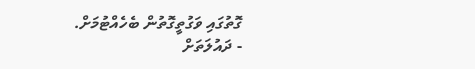ގޮތުގައި ވަގުތީގޮތުން ބެހެއްޓުމަށް.
- ދައުލަތަށް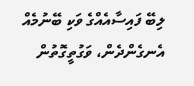ލިބޭ ފައިސާއެއްގެ ވަކި ބޭނުމެއް އެނގެންދެން، ވަގުތީގޮތުން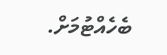ބެހެއްޓުމަށް.